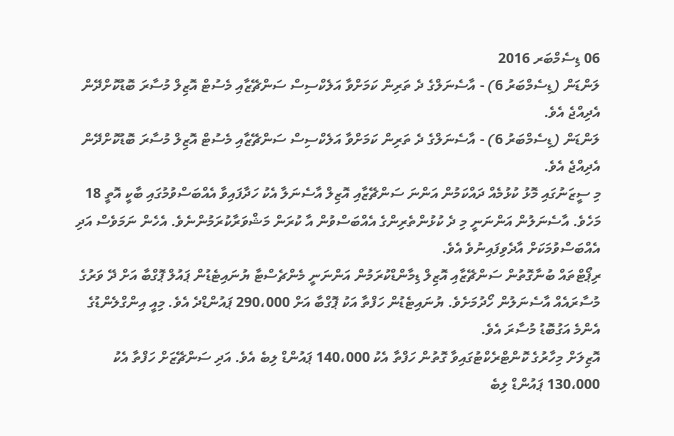06 ޑިސެމްބަރ 2016
ލަންޑަން (ޑިސެމްބަރު 6) - އާސެނަލްގެ ދެ ތަރިން ކަމަށްވާ އަލެކްސިސް ސަންޗޭޒާއި މެސުޓް އޮޒިލް މުސާރަ ބޮޑުކޮށްދޭން އެދިއްޖެ އެވެ.
ލަންޑަން (ޑިސެމްބަރު 6) - އާސެނަލްގެ ދެ ތަރިން ކަމަށްވާ އަލެކްސިސް ސަންޗޭޒާއި މެސުޓް އޮޒިލް މުސާރަ ބޮޑުކޮށްދޭން އެދިއްޖެ އެވެ.
މި ސީޒަނުގައި މޮޅު ކުޅުމެއް ދައްކަމުން އަންނަ ސަންޗޭޒާއި އޮޒިލް އާސެނަލާ އެކު ހަދާފައިވާ އެއްބަސްވުމުގައި ބާކީ އޮތީ 18 މަހެވެ. އާސެނަލުން އަންނަނީ މި ދެ ކުޅުންތެރިންގެ އެއްބަސްވުން އާ ކުރަން މަޝްވަރާކުރަމުންނެވެ. އެހެން ނަމަވެސް އަދި އެއްބަސްވުމަކަށް އާދެވިފައިނުވެ އެވެ.
ރިޕޯޓްތައް ބުނާގޮތުން ސަންޗޭޒާއި އޮޒިލް ޑިމާންޑްކުރަމުން އަންނަނީ މެންޗެސްޓާ ޔުނައިޓެޑުން ޕައުލް ޕޮގްބާ އަށް ދޭ ވަރުގެ މުސާރައެއް އާސެނަލުން ހޯދުމަށެވެ. ޔުނައިޓެޑުން ހަފްތާ އަކު ޕޮގްބާ އަށް 290،000 ޕައުންޑްދެ އެވެ. މިއީ އިންގްލެންޑުގެ އެންމެ އަގުބޮޑު މުސާރަ އެވެ.
އޮޒިލަށް މިހާރުގެ ކޮންޓްރެކްޓުގައިވާ ގޮތުން ހަފްތާ އެކު 140،000 ޕައުންޑް ލިބެ އެވެ. އަދި ސަންޗޭޒަށް ހަފްތާ އެކު 130،000 ޕައުންޑް ލިބެ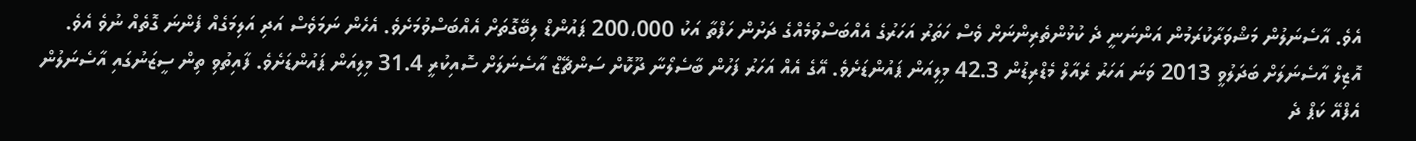އެވެ. އާސެނަލުން މަޝްވަރާކުރަމުން އަންނަނީ ދެ ކުޅުންތެރިންނަށް ވެސް ހަތަރު އަހަރުގެ އެއްބަސްވުމެއްގެ ދަށުން ހަފްތާ އަކު 200،000 ޕައުންޑް ލިބޭގޮތަށް އެއްބަސްވުމަށެވެ. އެހެން ނަމަވެސް އަދި އަލިމަގެއް ފެންނަ ގޮތެއް ނުވެ އެވެ.
އޮޒިލް އާސެނަލަށް ބަދަލުވީ 2013 ވަނަ އަހަރު ރެއާލް މެޑްރިޑުން 42.3 މިލިއަން ޕައުންޑަށެވެ. އޭގެ އެއް އަހަރު ފަހުން ބާސެލޯނާ ދޫކޮށް ސަންޗޭޒް އާސެނަލަށް ސޮއިކުރީ 31.4 މިލިއަން ޕައުންޑަށެވެ. ފާއިތުވި ތިން ސީޒަނުގައި އާސެނަލުން އެފްއޭ ކަޕް ދެ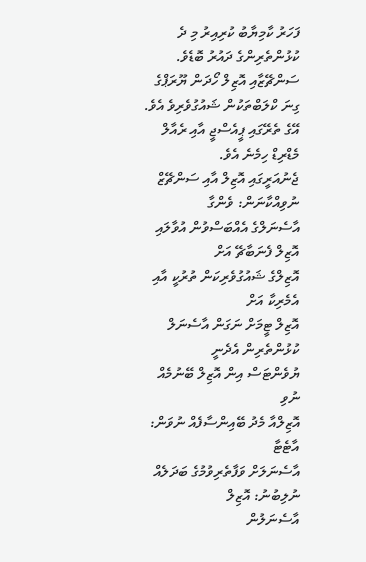ފަހަރު ކާމިޔާބު ކުރިއިރު މި ދެ ކުޅުންތެރިންގެ ދައުރު ބޮޑެވެ.
ސަންޗޭޒާއި އޮޒިލް ހޯދަން ޔޫރަޕްގެ ގިނަ ކްލަބްތަކުން ޝައުގުވެރިވެ އެވެ. އޭގެ ތެރޭގައި ޕީއެސްޖީ އާއި ރެއާލް މެޑްރިޑް ހިމެނެ އެވެ.
ޖެނުއަރީގައި އޮޒިލް އާއި ސަންޗޭޒް ނުވިއްކާނަން: ވެންގާ
އާސެނަލްގެ އެއްބަސްވުން އުވާލައި އޮޒިލް ފެނަބާޗޭ އަށް
އޮޒިލްގެ ޝައުގުވެރިކަން ތުރުކީ އާއި އެމެރިކާ އަށް
އޮޒިލް ޓީމަށް ނަގަން އާސެނަލް ކުޅުންތެރިން އެދެނީ
ޔުވެންޓަސް އިން އޮޒިލް ބޭނުމެއް ނުވި
އޮޒިލްއާ މެދު ބޭއިންސާފެއް ނުވަން: އާޓެޓާ
އާސެނަލަށް ވަފާތެރިވުމުގެ ބަދަލެއް ނުލިބުނު: އޮޒިލް
އާސެނަލުން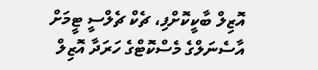އޮޒިލް ބާކީކޮށްފި، ޗެކް ޗެލްސީ ޓީމަށް
އާސެނަލްގެ މެސްކޮޓްގެ ހަރަދާ އޮޒިލް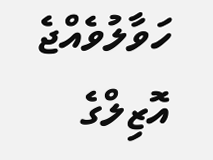ހަވާލުވެއްޖެ
އޮޒިލްގެ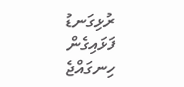ރުޅިގަނޑު ފަޅައިގެން ހިނގައްޖެ